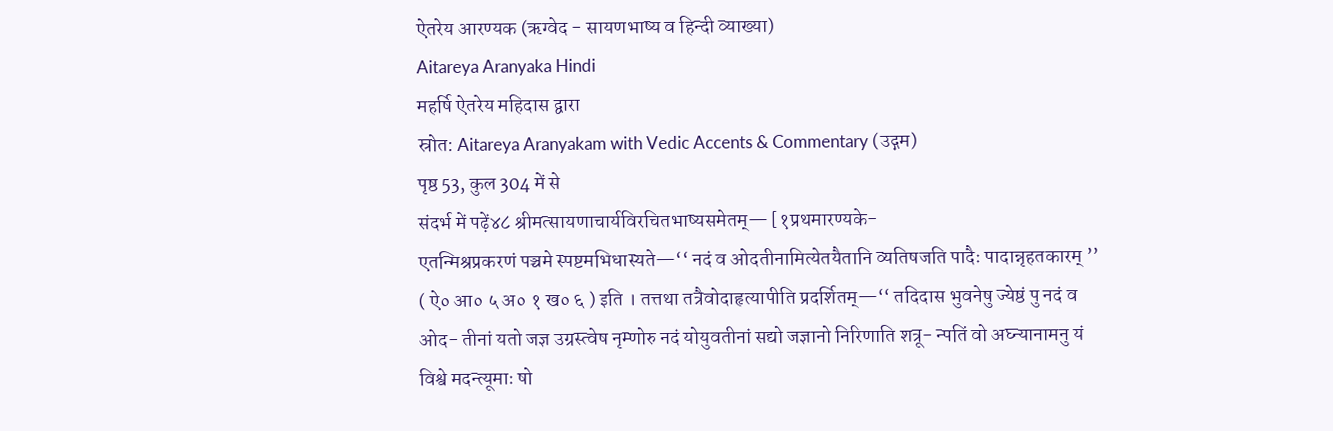ऐतरेय आरण्यक (ऋग्वेद - सायणभाष्य व हिन्दी व्याख्या)
Aitareya Aranyaka Hindi
महर्षि ऐतरेय महिदास द्वारा
स्रोत: Aitareya Aranyakam with Vedic Accents & Commentary (उद्गम)
पृष्ठ 53, कुल 304 में से
संदर्भ में पढ़ें४८ श्रीमत्सायणाचार्यविरचितभाष्यसमेतम्— [१प्रथमारण्यके-
एतन्मिश्रप्रकरणं पञ्चमे स्पष्टमभिधास्यते—‘‘ नदं व ओदतीनामित्येतयैतानि व्यतिषजति पादैः पादान्नृहतकारम् ’’ ( ऐ० आ० ५ अ० १ ख० ६ ) इति । तत्तथा तत्रैवोदाहृत्यापीति प्रदर्शितम्—‘‘ तदिदास भुवनेषु ज्येष्ठं पु नदं व ओद- तीनां यतो जज्ञ उग्रस्त्वेष नृम्णोरु नदं योयुवतीनां सद्यो जज्ञानो निरिणाति शत्रू- न्पतिं वो अघ्न्यानामनु यं विश्वे मदन्त्यूमाः षो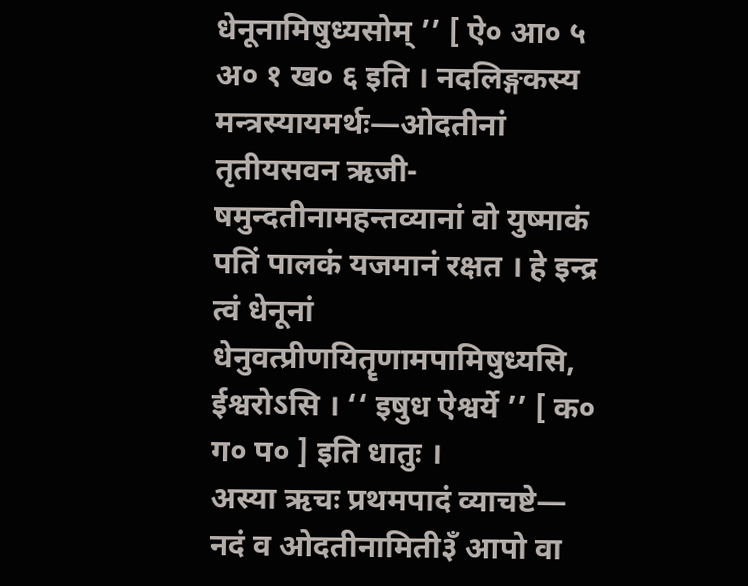धेनूनामिषुध्यसोम् ’’ [ ऐ० आ० ५ अ० १ ख० ६ इति । नदलिङ्गकस्य मन्त्रस्यायमर्थः—ओदतीनां तृतीयसवन ऋजी- षमुन्दतीनामहन्तव्यानां वो युष्माकं पतिं पालकं यजमानं रक्षत । हे इन्द्र त्वं धेनूनां धेनुवत्प्रीणयितॄणामपामिषुध्यसि, ईश्वरोऽसि । ‘‘ इषुध ऐश्वर्ये ’’ [ क० ग० प० ] इति धातुः ।
अस्या ऋचः प्रथमपादं व्याचष्टे—
नदं व ओदतीनामिती३ँ आपो वा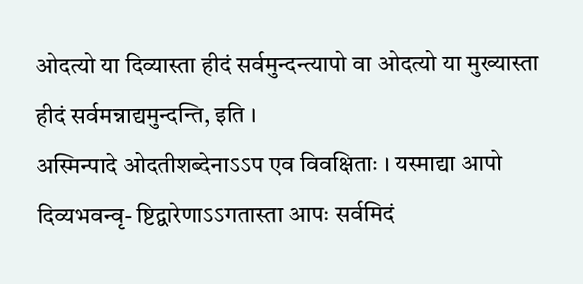ओदत्यो या दिव्यास्ता हीदं सर्वमुन्दन्त्यापो वा ओदत्यो या मुख्यास्ता हीदं सर्वमन्नाद्यमुन्दन्ति, इति ।
अस्मिन्पादे ओदतीशब्देनाऽऽप एव विवक्षिताः । यस्माद्या आपो दिव्यभवन्वृ- ष्टिद्वारेणाऽऽगतास्ता आपः सर्वमिदं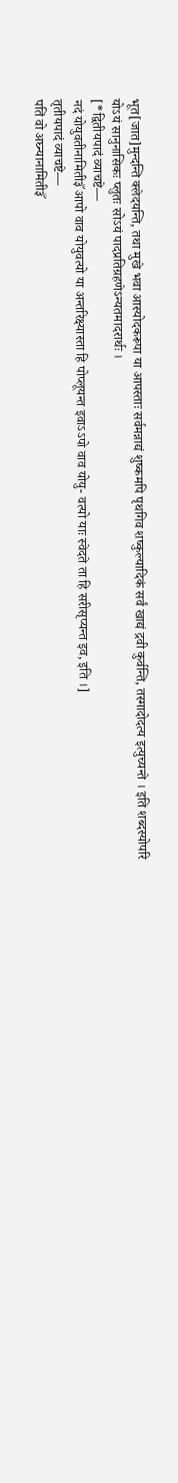भूत[जात]मुन्दन्ति क्लेदयन्ति, तथा मुखे भवा आस्योदकरूपा या आपस्ताः सर्वमन्नाद्यं शुष्कमपि पृथगिव शष्कुल्यादिकं सर्वं खाद्यं द्रवी कुर्वन्ति, तस्मादोदत्य इत्युच्यन्ते । इति शब्दस्योपरि योऽयं सानुनासिकः प्लुतः सोऽयं पादप्रतिग्रहणेऽन्यतमादरार्थः ।
[*द्वितीयपादं व्याचष्टे—
नदं योयुवतीनामिती३ँ आपो वाव योयुवत्यो या अन्तरिक्ष्यास्ता हि पोप्लूयन्त इवाऽऽपो वाव योयु- वत्यो याः स्वेदते ता हि सरीसृप्यन्त इव, इति ।]
तृतीयपादं व्याचष्टे—
पतिं वो अघ्न्यानामिती३ँ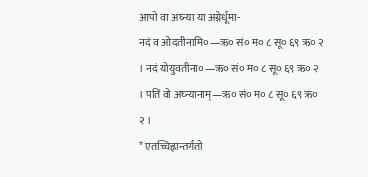आपो वा अघ्न्या या अग्नेर्धूमा-
नदं व ओदतीनामि०—ऋ० सं० म० ८ सू० ६९ ऋ० २ । नदं योयुवतीना०—ऋ० सं० म० ८ सू० ६९ ऋ० २ । पतिं वो अघ्न्यानाम्—ऋ० सं० म० ८ सू० ६९ ऋ० २ ।
* एतच्चिह्नान्तर्गतो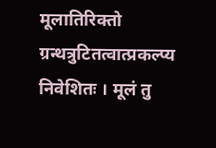मूलातिरिक्तो ग्रन्थत्रुटितत्वात्प्रकल्प्य निवेशितः । मूलं तु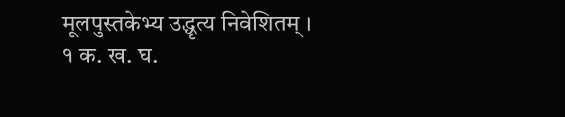मूलपुस्तकेभ्य उद्धृत्य निवेशितम् ।
१ क. ख. घ.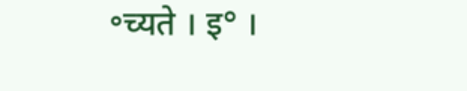॰च्यते । इ° ।